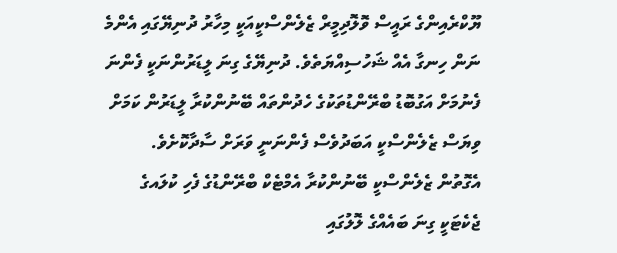ޔޫކްރެއިންގެ ރައީސް ވޮލޮދިމީރް ޒެލެންސްކީއަކީ މިހާރު ދުނިޔޭގައި އެންމެ ނަން ހިނގާ އެއް ޝަހުސިއްޔަތެވެ. ދުނިޔޭގެ ގިނަ ލީޑަރުންނަކީ ފެންނަ ފެނުމަށް އަގުބޮޑު ބްރޭންޑުތަކުގެ ހެދުންތައް ބޭނުންކުރާ ލީޑަރުން ކަމަށް ވިޔަސް ޒެލެންސްކީ އަބަދުވެސް ފެންނަނީ ވަރަށް ސާދާކޮށެވެ.
އެގޮތުން ޒެލެންސްކީ ބޭނުންކުރާ އެމްޓެކް ބްރޭންޑުގެ ފެހި ކުލައގެ ޖެކެޓަކީ ގިނަ ބައެއްގެ ލޮލުގައި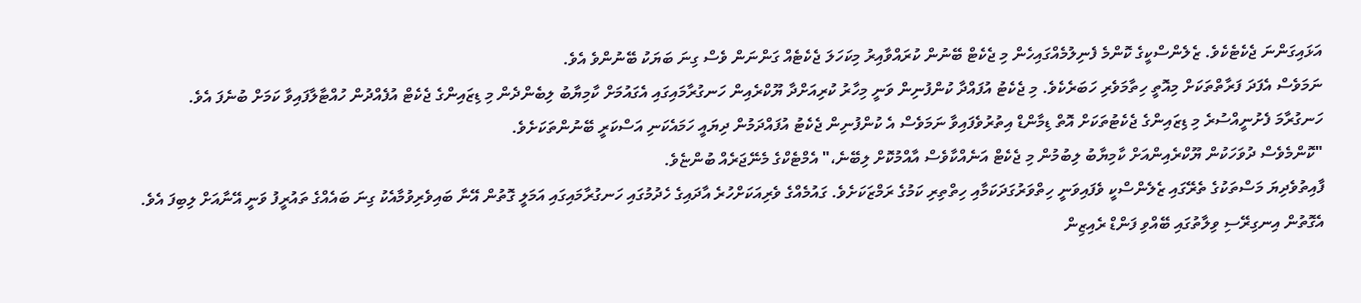އަޅައިގަންނަ ޖެކެޓެކެވެ. ޒެލެންސްކީގެ ކޮންމެ ފެނިލުމެއްގައިހެން މި ޖެކެޓް ބޭނުން ކުރައްވާއިރު މިކަހަލަ ޖެކެޓެއް ގަންނަން ވެސް ގިނަ ބަޔަކު ބޭނުންވެ އެވެ.
ނަމަވެސް އެފަދަ ފަރާތްތަކަށް މިއޮތީ ހިތާމަވެރި ހަބަރެކެވެ. މި ޖެކެޓު އުފައްދާ ކުންފުނިން ވަނީ މިހާރު ކުރިއަށްދާ ޔޫކްރެއިން ހަނގުރާމައިގައި އެގައުމަށް ކާމިޔާބު ލިބެންދެން މި ޑިޒައިންގެ ޖެކެޓް އުފެއްދުން ހުއްޓާލާފައިވާ ކަމަށް ބުނެފަ އެވެ.
ހަނގުރާމަ ފެށުނީއްސުރެ މި ޑިޒައިންގެ ޖެކެޓުތަކަށް އޮތް ޑިމާންޑް އިތުރުވެފައިވާ ނަމަވެސް އެ ކުންފުނިން ޖެކެޓު އުފައްދަމުން ދިޔައީ ހަމައެކަނި އަސްކަރީ ބޭނުންތަކަށެވެ.
"ކޮންމެވެސް ދުވަހަކުން ޔޫކްރެއިންއަށް ކާމިޔާބު ލިބުމުން މި ޖެކެޓް އަނެއްކާވެސް އާއްމުކޮށް ލިބޭނެ،" އެމްޓެކްގެ މެނޭޖަރެއް ބުންޏެވެ.
ފާއިތުވެދިޔަ މަސްތަކުގެ ތެރޭގައި ޒެލެންސްކީ ވެފައިވަނީ ހިތްވަރުގަދަކަމާއި ހިތްތިރި ކަމުގެ ރަމްޒަކަށެވެ. ގައުމެއްގެ ވެރިއަކަށްހުރެ އާދައިގެ ހެދުމުގައި ހަނގުރާމައިގައި އަމަލީ ގޮތުން އޭނާ ބައިވެރިވުމާއެކު ގިނަ ބައެއްގެ ތައުރީފު ވަނީ އޭނާއަށް ލިބިފަ އެވެ.
އެގޮތުން އިނގިރޭސި ވިލާތުގައި ބޭއްވި ފަންޑް ރެއިޒިން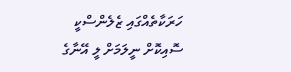ހަރަކާތެއްގައި ޒެލެންސްކީ ސޮއިކޮށް ނީލަމަށް ލީ އޭނާގެ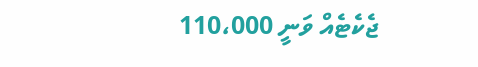ޖެކެޓެއް ވަނީ 110،000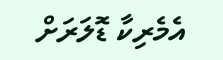އެމެރިކާ ޑޮލަރަށް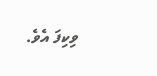ވިކިފަ އެވެ.